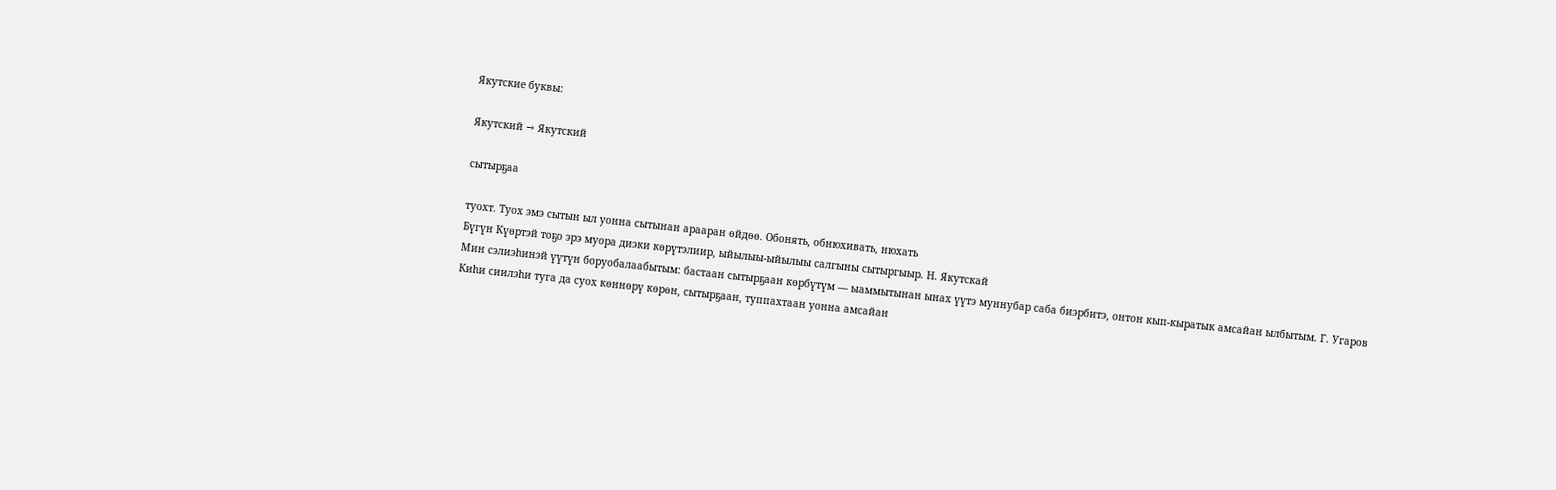Якутские буквы:

Якутский → Якутский

сытырҕаа

туохт. Туох эмэ сытын ыл уонна сытынан арааран өйдөө. Обонять, обнюхивать, нюхать
Бүгүн Күөртэй тоҕо эрэ муора диэки көрүтэлиир, ыйылыы-ыйылыы салгыны сытыргыыр. Н. Якутскай
Мин сэлиэһинэй үүтүн боруобалаабытым: бастаан сытырҕаан көрбүтүм — ыаммытынан ынах үүтэ муннубар саба биэрбитэ, онтон кып-кыратык амсайан ылбытым. Г. Угаров
Киһи сиилэһи туга да суох көннөрү көрөн, сытырҕаан, туппахтаан уонна амсайан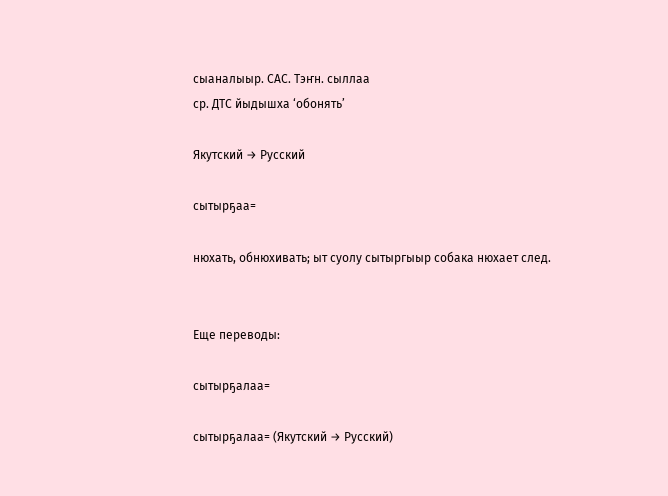сыаналыыр. САС. Тэҥн. сыллаа
ср. ДТС йыдышха ‘обонять’

Якутский → Русский

сытырҕаа=

нюхать, обнюхивать; ыт суолу сытыргыыр собака нюхает след.


Еще переводы:

сытырҕалаа=

сытырҕалаа= (Якутский → Русский)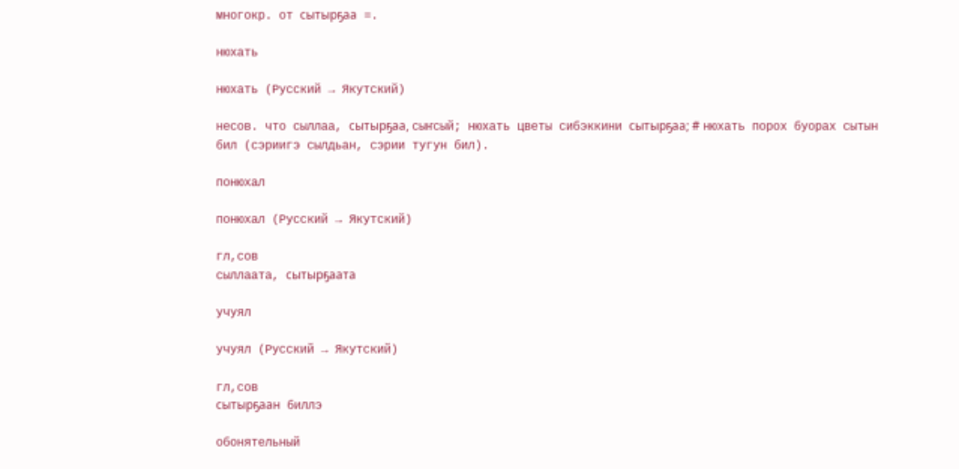многокр. от сытырҕаа =.

нюхать

нюхать (Русский → Якутский)

несов. что сыллаа, сытырҕаа, сыҥсый; нюхать цветы сибэккини сытырҕаа; # нюхать порох буорах сытын бил (сэриигэ сылдьан, сэрии тугун бил).

понюхал

понюхал (Русский → Якутский)

гл,сов
сыллаата, сытырҕаата

учуял

учуял (Русский → Якутский)

гл,сов
сытырҕаан биллэ

обонятельный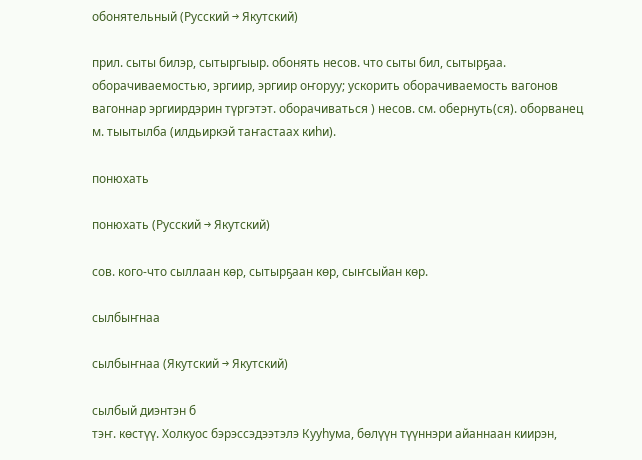обонятельный (Русский → Якутский)

прил. сыты билэр, сытыргыыр. обонять несов. что сыты бил, сытырҕаа. оборачиваемостью, эргиир, эргиир оҥоруу; ускорить оборачиваемость вагонов вагоннар эргиирдэрин түргэтэт. оборачиваться ) несов. см. обернуть(ся). оборванец м. тыытылба (илдьиркэй таҥастаах киһи).

понюхать

понюхать (Русский → Якутский)

сов. кого-что сыллаан көр, сытырҕаан көр, сыҥсыйан көр.

сылбыҥнаа

сылбыҥнаа (Якутский → Якутский)

сылбый диэнтэн б
тэҥ. көстүү. Холкуос бэрэссэдээтэлэ Кууһума, бөлүүн түүннэри айаннаан киирэн,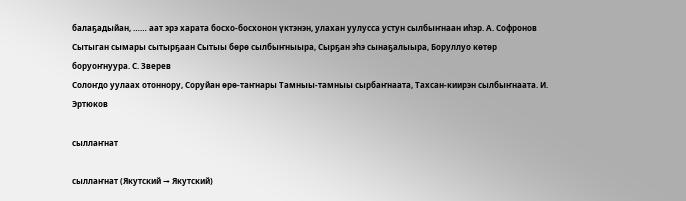балаҕадыйан, …… аат эрэ харата босхо-босхонон үктэнэн, улахан уулусса устун сылбыҥнаан иһэр. А. Софронов
Сытыган сымары сытырҕаан Сытыы бөрө сылбыҥныыра, Сырҕан эһэ сынаҕалыыра, Боруллуо көтөр боруоҥнуура. С. Зверев
Солоҥдо уулаах отоннору, Соруйан өрө-таҥнары Тамныы-тамныы сырбаҥнаата, Тахсан-киирэн сылбыҥнаата. И. Эртюков

сыллаҥнат

сыллаҥнат (Якутский → Якутский)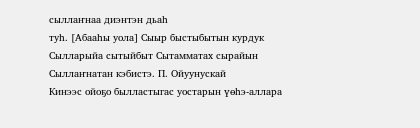сыллаҥнаа диэнтэн дьаһ
туһ. [Абааһы уола] Сыыр быстыбытын курдук Сылларыйа сытыйбыт Сытамматах сырайын Сыллаҥнатан кэбистэ. П. Ойуунускай
Кинээс ойоҕо былластыгас уостарын үөһэ-аллара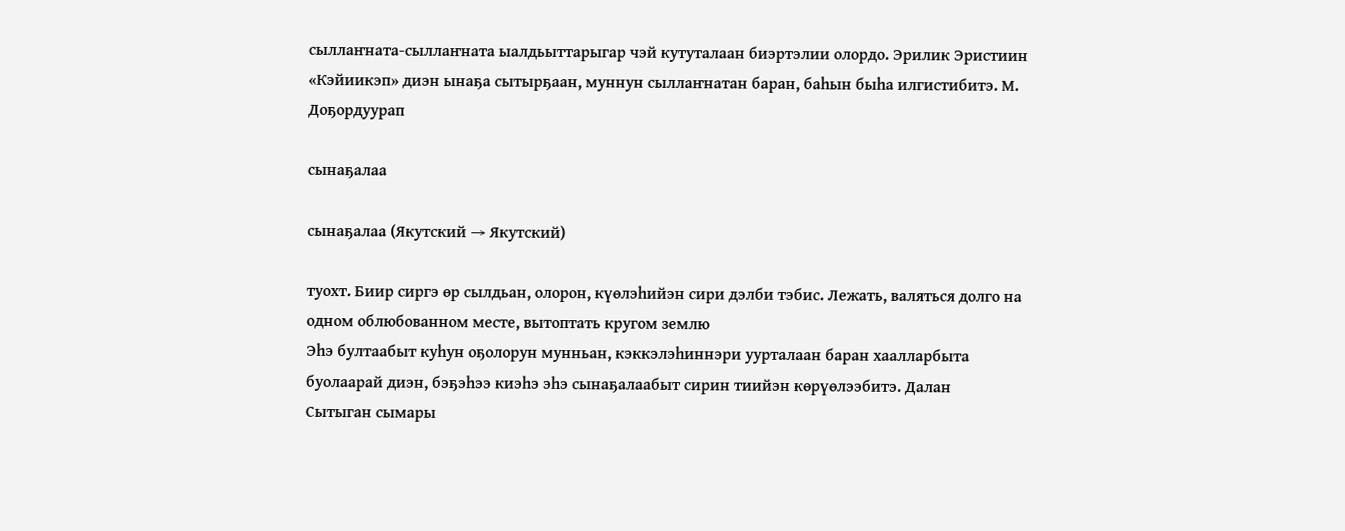сыллаҥната-сыллаҥната ыалдьыттарыгар чэй кутуталаан биэртэлии олордо. Эрилик Эристиин
«Кэйиикэп» диэн ынаҕа сытырҕаан, муннун сыллаҥнатан баран, баһын быһа илгистибитэ. М. Доҕордуурап

сынаҕалаа

сынаҕалаа (Якутский → Якутский)

туохт. Биир сиргэ өр сылдьан, олорон, күөлэһийэн сири дэлби тэбис. Лежать, валяться долго на одном облюбованном месте, вытоптать кругом землю
Эһэ бултаабыт куһун оҕолорун мунньан, кэккэлэһиннэри уурталаан баран хаалларбыта буолаарай диэн, бэҕэһээ киэһэ эһэ сынаҕалаабыт сирин тиийэн көрүөлээбитэ. Далан
Сытыган сымары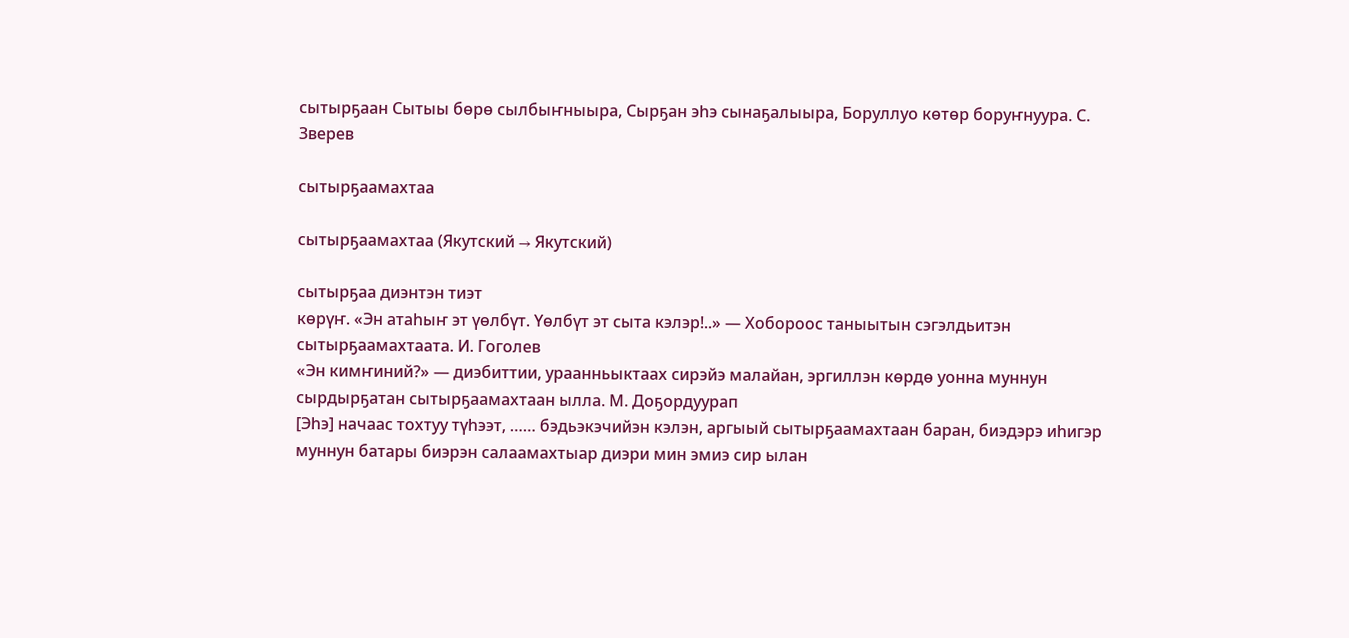сытырҕаан Сытыы бөрө сылбыҥныыра, Сырҕан эһэ сынаҕалыыра, Боруллуо көтөр боруҥнуура. С. Зверев

сытырҕаамахтаа

сытырҕаамахтаа (Якутский → Якутский)

сытырҕаа диэнтэн тиэт
көрүҥ. «Эн атаһыҥ эт үөлбүт. Үөлбүт эт сыта кэлэр!..» — Хобороос таныытын сэгэлдьитэн сытырҕаамахтаата. И. Гоголев
«Эн кимҥиний?» — диэбиттии, ураанньыктаах сирэйэ малайан, эргиллэн көрдө уонна муннун сырдырҕатан сытырҕаамахтаан ылла. М. Доҕордуурап
[Эһэ] начаас тохтуу түһээт, …… бэдьэкэчийэн кэлэн, аргыый сытырҕаамахтаан баран, биэдэрэ иһигэр муннун батары биэрэн салаамахтыар диэри мин эмиэ сир ылан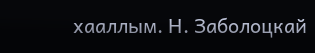хааллым. Н. Заболоцкай